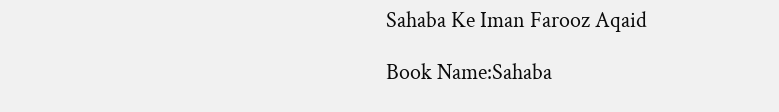Sahaba Ke Iman Farooz Aqaid

Book Name:Sahaba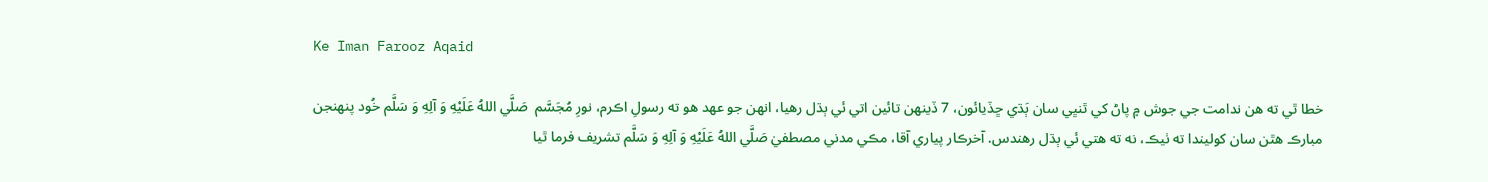Ke Iman Farooz Aqaid

خطا ٿي ته هن ندامت جي جوش ۾ پاڻ کي ٿنڀي سان ٻَڌي ڇڏيائون، 7 ڏينهن تائين اتي ئي ٻڌل رهيا، انهن جو عهد هو ته رسولِ اڪرم، نورِ مُجَسَّم  صَلَّي اللهُ عَلَيْهِ وَ آلِهِ وَ سَلَّم خُود پنهنجن مبارڪ هٿن سان کوليندا ته ٺيڪ، نه ته هتي ئي ٻڌل رهندس. آخرڪار پياري آقا، مڪي مدني مصطفيٰ صَلَّي اللهُ عَلَيْهِ وَ آلِهِ وَ سَلَّم تشريف فرما ٿيا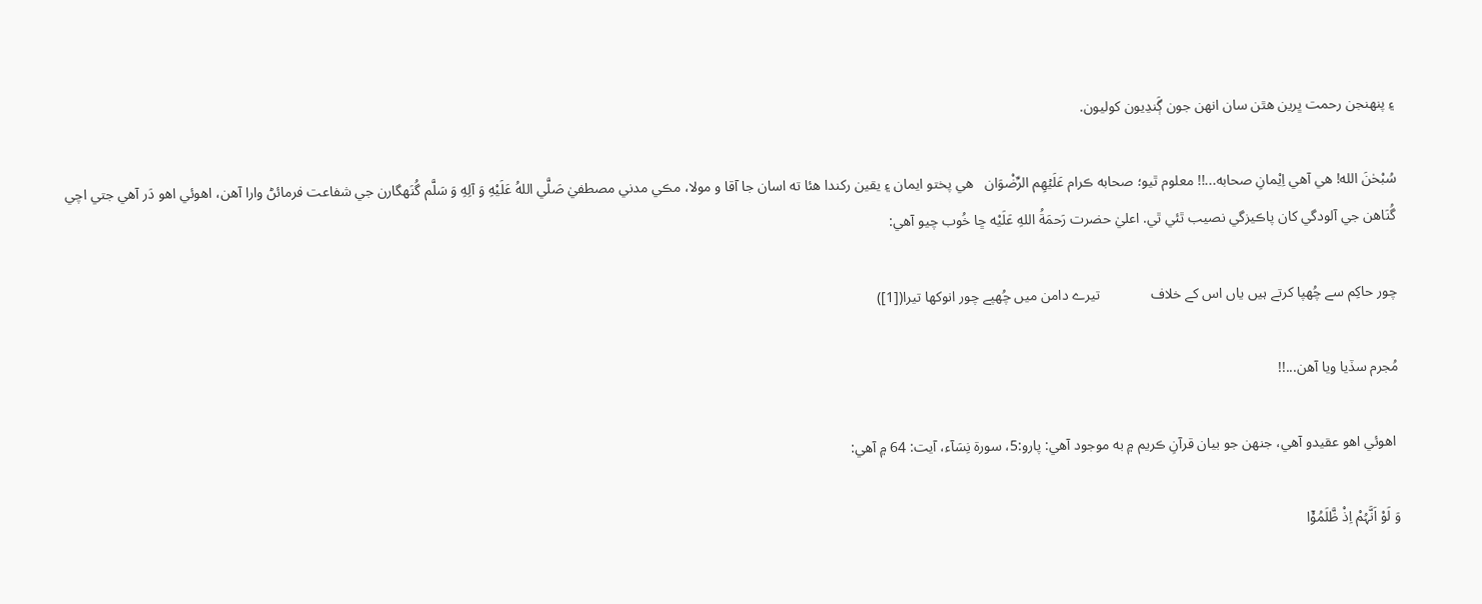۽ پنهنجن رحمت ڀرين هٿن سان انهن جون ڳَنڍيون کوليون.

سُبْحٰنَ الله! هي آهي اِيْمانِ صحابه...!! معلوم ٿيو؛ صحابه ڪرام عَلَيۡهِم الرِّضْوَان   هي پختو ايمان ۽ يقين رکندا هئا ته اسان جا آقا و مولا، مڪي مدني مصطفيٰ صَلَّي اللهُ عَلَيْهِ وَ آلِهِ وَ سَلَّم گُنَهگارن جي شفاعت فرمائڻ وارا آهن، اهوئي اهو دَر آهي جتي اچي گُنَاهن جي آلودگي کان پاڪيزگي نصيب ٿئي ٿي. اعليٰ حضرت رَحمَةُ اللهِ عَلَيْه ڇا خُوب چيو آهي:

چور حاکِم سے چُھپا کرتے ہیں یاں اس کے خلاف              تیرے دامن میں چُھپے چور انوکھا تیرا([1])

مُجرم سڏيا ويا آهن...!!

 اهوئي اهو عقيدو آهي، جنهن جو بيان قرآنِ ڪريم ۾ به موجود آهي: پارو:5، سورة نِسَآء، آيت: 64 ۾ آهي:

وَ لَوْ اَنَّہُمْ اِذْ ظَّلَمُوْۤا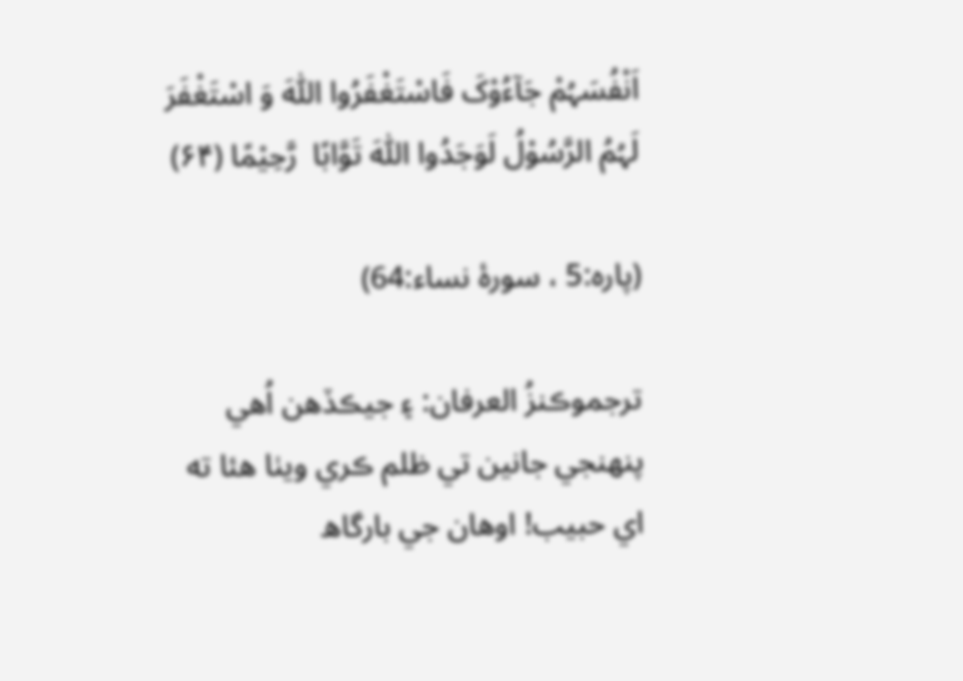اَنْفُسَہُمْ جَآءُوْکَ فَاسْتَغْفَرُوا اللّٰہَ وَ اسْتَغْفَرَ لَہُمُ الرَّسُوْلُ لَوَجَدُوا اللّٰہَ تَوَّابًا  رَّحِیْمًا (۶۴)

(پارہ:5 ، سورۀ نساء:64)

ترجموڪنزُ العرفان: ۽ جيڪڏهن اُهي پنهنجي جانين تي ظلم ڪري ويٺا هئا ته اي حبيب! اوهان جي بارگاھ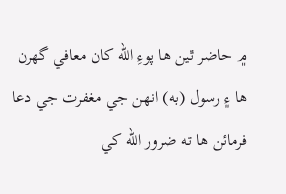۾ حاضر ٿين ها پوءِ الله کان معافي گهرن ها ۽ رسول (به) انهن جي مغفرت جي دعا فرمائن ها ته ضرور الله کي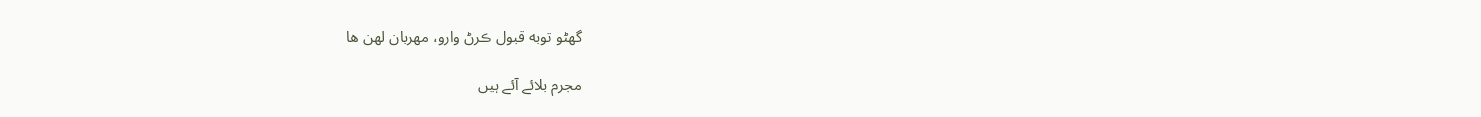گهڻو توبه قبول ڪرڻ وارو، مهربان لهن ها

مجرم بلائے آئے ہیں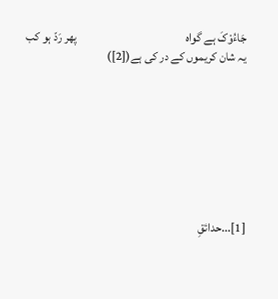جَاءُوْکَ ہے گواہ                                             پھر رَدّ ہو کب یہ شان کریموں کے در کی ہے([2])








[1]...حدائقِ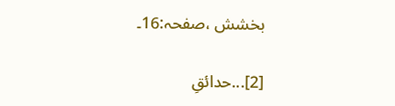بخشش ،صفحہ:16۔

[2]...حدائقِ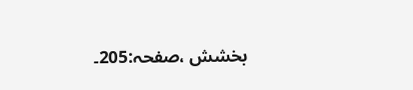بخشش ،صفحہ:205۔